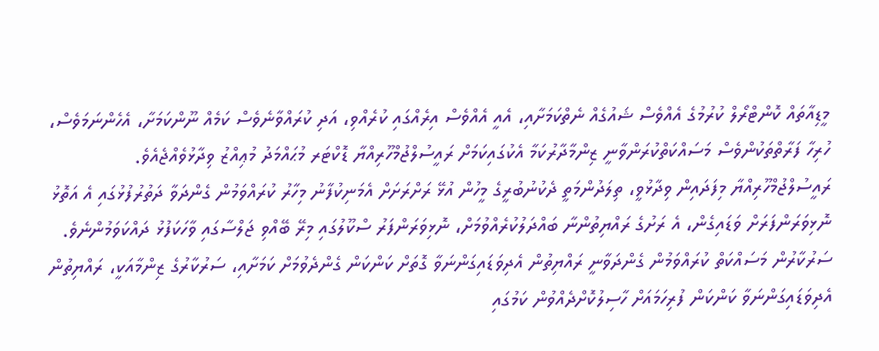މީޑިއާތައް ކޮންޓްރޯލް ކުރުމުގެ އެއްވެސް ޝައުގެއް ނެތްކަމަށާއި، އެއީ އެއްވެސް އިރެއްގައި ކުރެއްވި، އަދި ކުރައްވާނެވެސް ކަމެއް ނޫންކަމަށާ، އެހެންނަމަވެސް، ހުރިހާ ފަރާތްތަކުންވެސް މަސައްކަތްކުރަންވާނީ ޒިންމާދާރުކަމާ އެކުގައިކަމަށް ރައީސުލްޖުމްހޫރިއްޔާ ޑޮކްޓަރ މުޙައްމަދު މުޢިއްޒު ވިދާޅުވެއްޖެއެވެ.
ރައީސުލްޖުމްހޫރިއްޔާ މިފަދައިން ވިދާޅުވީ، ތިލަދުންމަތީ ދެކުނުބުރީގެ މީހުން އުޅޭ ރަށްރަށަށް އެމަނިކުފާނު މިހާރު ކުރައްވަމުން ގެންދަވާ ދަތުރުފުޅުގައި އެ އަތޮޅު ނޮޅިވަރަންފަރަށް ވަޑައިގެން، އެ ރަށުގެ ރައްޔިތުންނާ ބައްދަލުކުރެއްވުމަށް، ނޮޅިވަރަންފަރު ސްކޫލުގައި މިރޭ ބޭއްވި ޖަލްސާގައި ވާހަކަފުޅު ދައްކަވަމުންނެވެ.
ސަރުކާރުން މަސައްކަތް ކުރައްވަމުން ގެންދަވާނީ ރައްޔިތުން އެދިވަޑައިގަންނަވާ ގޮތަށް ކަންކަން ގެންދެވުމަށް ކަމަށާއި، ސަރުކާރުގެ ޒިންމާއަކީ، ރައްޔިތުން އެދިވަޑައިގަންނަވާ ކަންކަން ފުރިހަމައަށް ހާސިލުކޮށްދެއްވުން ކަމުގައި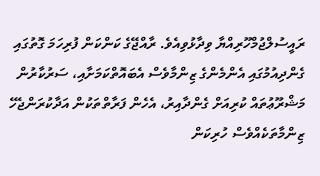ރައީސުލްޖުމްހޫރިއްޔާ ވިދާޅުވިއެވެ. ރާއްޖޭގެ ކަންކަން ފުރިހަމަ ގޮތުގައި ގެންދިއުމުގައި އެންމެންގެ ޒިންމާވެސް އެބައޮތްކަމަށާއި، ސަރުކާރުން މަޝްރޫޢުތައް ކުރިއަށް ގެންދާއިރު، އެހެން ފަރާތްތަކުން އަދާކުރަންޖެހޭ ޒިންމާތަކެއްވެސް ހުރިކަން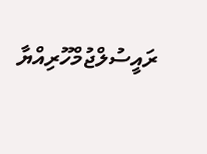ރައީސުލްޖުމްހޫރިއްޔާ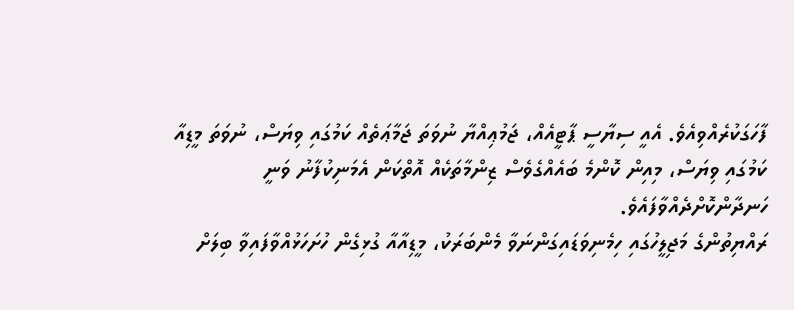ފާހަގަކުރެއްވިއެވެ. އެއީ ސިޔާސީ ޕާޓީއެއް، ޖަމުޢިއްޔާ ނުވަތަ ޖަމާޢަތެއް ކަމުގައި ވިޔަސް، ނުވަތަ މީޑިއާ ކަމުގައި ވިޔަސް، މިއިން ކޮންމެ ބައެއްގެވެސް ޒިންމާތަކެއް އޮތްކަން އެމަނިކުފާނު ވަނީ ހަނދާންކޮށްދެއްވާފައެވެ.
ރައްޔިތުންގެ މަޖިލީހުގައި ހިމެނިވަޑައިގަންނަވާ މެންބަރަކު، މީޑިއާއާ ގުޅިގެން ހުށަހަޅުއްވާފައިވާ ބިލަށް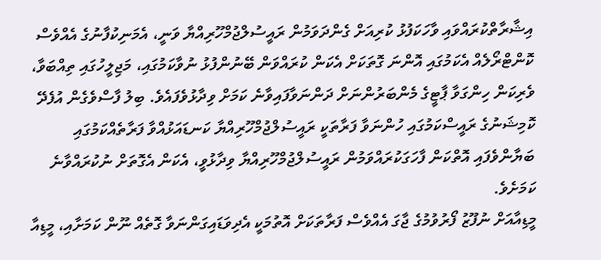އިޝާރާތްކުރައްވައި ވާހަކަފުޅު ކުރިއަށް ގެންދަވަމުން ރައީސުލްޖުމްހޫރިއްޔާ ވަނީ، އެމަނިކުފާނުގެ އެއްވެސް ކޮންޓްރޯލެއް އެކަމުގައި އޮންނަ ގޮތަކަށް އެކަން ކުރައްވަން ބޭނުންފުޅު ނުވާކަމުގައި، މަޖިލީހުގައި ތިއްބަވާ، ވެރިކަން ހިންގަވާ ޕާޓީގެ މެންބަރުންނަށް ދަންނަވާފައިވާނެ ކަމަށް ވިދާޅުވެފައެވެ. ބިލު ފާސްވެގެން އުފެދޭ ކޮމިޝަނުގެ ރައީސްކަމުގައި ހުންނަވާ ފަރާތަކީ ރައީސުލްޖުމްހޫރިއްޔާ ކަނޑައަޅުއްވާ ފަރާތެއްކަމުގައި ބަޔާންވެފައި އޮތްކަން ފާހަގަކުރައްވަމުން ރައީސުލްޖުމްހޫރިއްޔާ ވިދާޅުވީ، އެކަން އެގޮތަށް ނުކުރައްވާނެ ކަމަށެވެ.
މީޑިއާއަށް ނުފޫޒު ފޯރުވުމުގެ ޖާގަ އެއްވެސް ފަރާތަކަށް އޮތުމަކީ އެދިވަޑައިގަންނަވާ ގޮތެއް ނޫން ކަމަށާއި، މީޑިއާ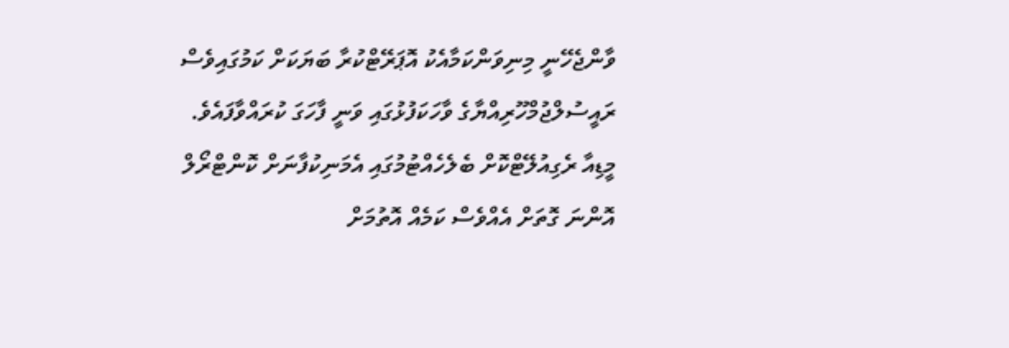ވާންޖެހޭނީ މިނިވަންކަމާއެކު އޮޕަރޭޓްކުރާ ބަޔަކަށް ކަމުގައިވެސް ރައީސުލްޖުމްހޫރިއްޔާގެ ވާހަކަފުޅުގައި ވަނީ ފާހަގަ ކުރައްވާފައެވެ.
މީޑިއާ ރެގިއުލޭޓްކޮށް ބެލެހެއްޓުމުގައި އެމަނިކުފާނަށް ކޮންޓްރޯލް އޮންނަ ގޮތަށް އެއްވެސް ކަމެއް އޮތުމަށް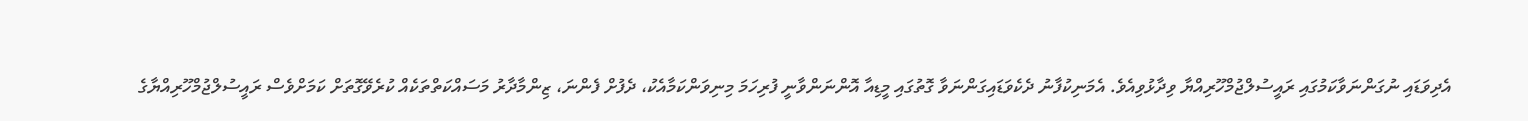އެދިވަޑައި ނުގަންނަވާކަމުގައި ރައީސުލްޖުމްހޫރިއްޔާ ވިދާޅުވިއެވެ. އެމަނިކުފާނު ދެކެވަޑައިގަންނަވާ ގޮތުގައި މީޑިއާ އޮންނަންވާނީ ފުރިހަމަ މިނިވަންކަމާއެކު، ދެފުށް ފެންނަ، ޒިންމާދާރު މަސައްކަތްތަކެއް ކުރެވޭގޮތަށް ކަމަށްވެސް ރައީސުލްޖުމްހޫރިއްޔާގެ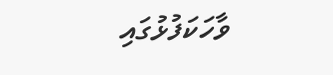ވާހަކަފުޅުގައި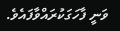ވަނީ ފާހަގަކުރައްވާފައެވެ.